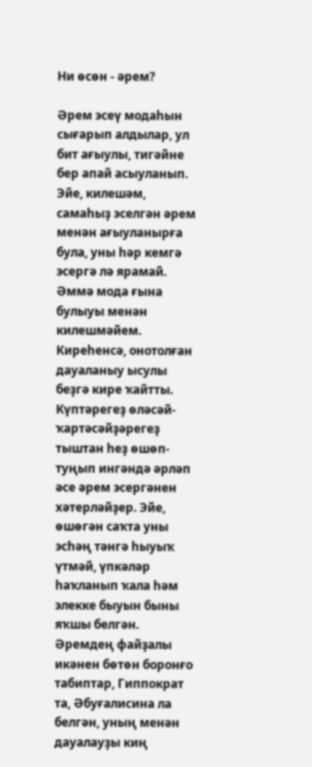Ни өсөн - әрем?

Әрем эсеү модаһын сығарып алдылар, ул бит ағыулы, тигәйне бер апай асыуланып. Эйе, килешәм, самаһыҙ эселгән әрем менән ағыуланырға була, уны һәр кемгә эсергә лә ярамай. Әммә мода ғына булыуы менән килешмәйем. Киреһенсә, онотолған дауаланыу ысулы беҙгә кире ҡайтты. Күптәрегеҙ өләсәй-ҡартәсәйҙәрегеҙ тыштан һеҙ өшөп-туңып ингәндә әрләп әсе әрем эсергәнен хәтерләйҙер. Эйе, өшөгән саҡта уны эсһәң тәнгә һыуыҡ үтмәй, үпкәләр һаҡланып ҡала һәм элекке быуын быны яҡшы белгән. Әремдең файҙалы икәнен бөтөн боронғо табиптар, Гиппократ та, Әбуғалисина ла белгән, уның менән дауалауҙы киң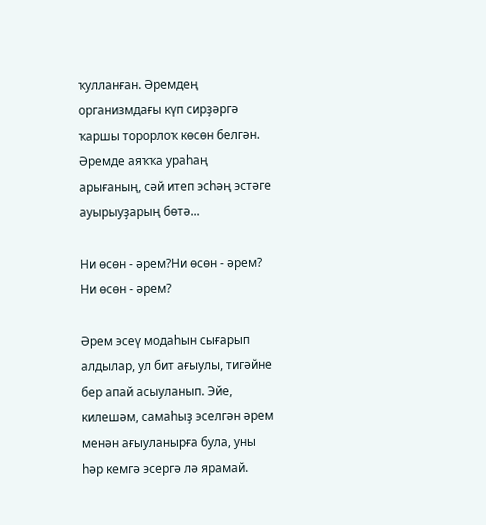ҡулланған. Әремдең организмдағы күп сирҙәргә ҡаршы торорлоҡ көсөн белгән. Әремде аяҡҡа ураһаң арығаның, сәй итеп эсһәң эстәге ауырыуҙарың бөтә...

Ни өсөн - әрем?Ни өсөн - әрем?
Ни өсөн - әрем?

Әрем эсеү модаһын сығарып алдылар, ул бит ағыулы, тигәйне бер апай асыуланып. Эйе, килешәм, самаһыҙ эселгән әрем менән ағыуланырға була, уны һәр кемгә эсергә лә ярамай.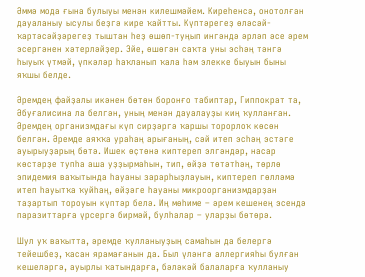Әммә мода ғына булыуы менән килешмәйем. Киреһенсә, онотолған дауаланыу ысулы беҙгә кире ҡайтты. Күптәрегеҙ өләсәй-ҡартәсәйҙәрегеҙ тыштан һеҙ өшөп-туңып ингәндә әрләп әсе әрем эсергәнен хәтерләйҙер. Эйе, өшөгән саҡта уны эсһәң тәнгә һыуыҡ үтмәй, үпкәләр һаҡланып ҡала һәм элекке быуын быны яҡшы белде.

Әремдең файҙалы икәнен бөтөн боронғо табиптар, Гиппократ та, Әбуғалисина ла белгән, уның менән дауалауҙы киң ҡулланған. Әремдең организмдағы күп сирҙәргә ҡаршы торорлоҡ көсөн белгән. Әремде аяҡҡа ураһаң арығаның, сәй итеп эсһәң эстәге ауырыуҙарың бөтә. Ишек өҫтөнә киптереп элгәндәр, насар көстәрҙе тупһа аша уҙҙырмаһын, тип, өйҙә төтәтһәң, төрлө эпидемия ваҡытында һауаны зарарһыҙлауын, киптереп гөлләмә итеп һауытҡа ҡуйһаң, өйҙәге һауаны микроорганизмдарҙан таҙартып тороуын күптәр белә. Иң мөһиме – әрем кешенең эсендә паразиттарға үрсергә бирмәй, булһалар – уларҙы бөтөрә.

Шул уҡ ваҡытта, әремде ҡулланыуҙың самаһын да белергә тейешбеҙ, ҡасан ярамағанын да. Был үләнгә аллергияһы булған кешеләргә, ауырлы ҡатындарға, бәләкәй балаларға ҡулланыу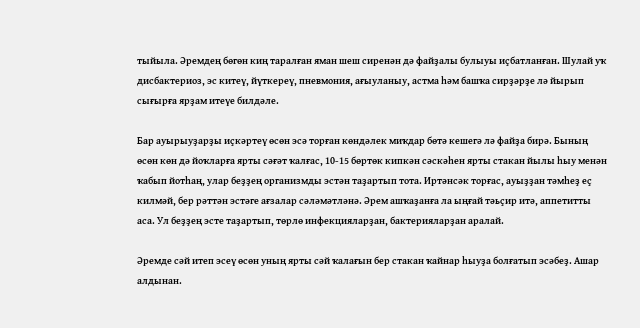тыйыла. Әремдең бөгөн киң таралған яман шеш сиренән дә файҙалы булыуы иҫбатланған. Шулай уҡ дисбактериоз, эс китеү, йүткереү, пневмония, ағыуланыу, астма һәм башҡа сирҙәрҙе лә йырып сығырға ярҙам итеүе билдәле.

Бар ауырыуҙарҙы иҫкәртеү өсөн эсә торған көндәлек миҡдар бөтә кешегә лә файҙа бирә. Бының өсөн көн дә йоҡларға ярты сәғәт ҡалғас, 10-15 бөртөк кипкән сәскәһен ярты стакан йылы һыу менән ҡабып йотһаң, улар беҙҙең организмды эстән таҙартып тота. Иртәнсәк торғас, ауыҙҙан тәмһеҙ еҫ килмәй, бер рәттән эстәге ағзалар сәләмәтләнә. Әрем ашҡаҙанға ла ыңғай тәьҫир итә, аппетитты аса. Ул беҙҙең эсте таҙартып, төрлө инфекцияларҙан, бактерияларҙан аралай.

Әремде сәй итеп эсеү өсөн уның ярты сәй ҡалағын бер стакан ҡайнар һыуҙа болғатып эсәбеҙ. Ашар алдынан.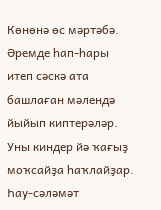Көнөнә өс мәртәбә. Әремде һап-һары итеп сәскә ата башлаған мәлендә йыйып киптерәләр. Уны киндер йә ҡағыҙ моҡсайҙа һаҡлайҙар. Һау-сәләмәт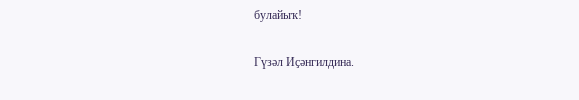булайыҡ!

Гүзәл Иҫәнгилдина.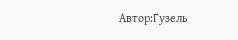Автор:Гузель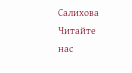Салихова
Читайте нас